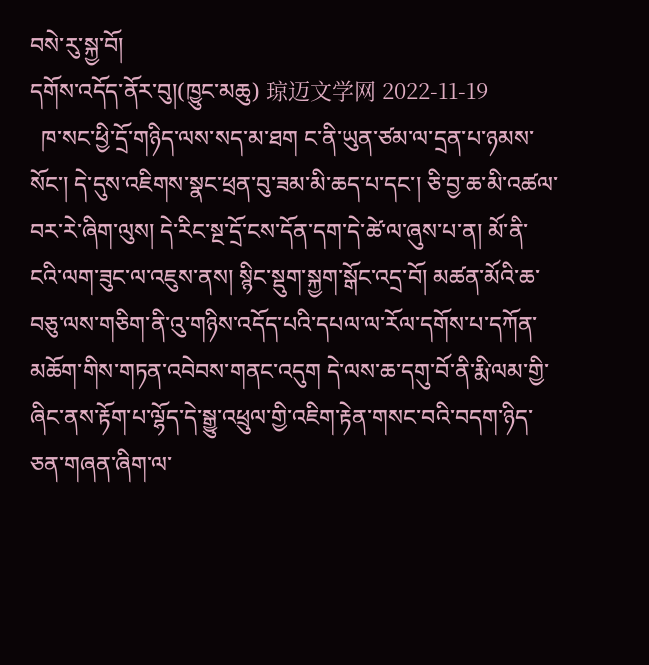བསེ་རུ་སྐྱ་བོ།
དགོས་འདོད་ནོར་བུ།(ཁྱུང་མཆུ) 琼迈文学网 2022-11-19
  ཁ་སང་ཕྱི་དྲོ་གཉིད་ལས་སད་མ་ཐག ང་ནི་ཡུན་ཙམ་ལ་དྲན་པ་ཉམས་སོང་། དེ་དུས་འཇིགས་སྣང་ཕྲན་བུ་ཟམ་མི་ཆད་པ་དང་། ཅི་བྱ་ཆ་མི་འཚལ་བར་རེ་ཞིག་ལུས། དེ་རིང་སྔ་དྲོ་ངས་དོན་དག་དེ་ཚེ་ལ་ཞུས་པ་ན། མོ་ནི་ངའི་ལག་ཟུང་ལ་འཇུས་ནས། སྙིང་སྡུག་སྐྱག་སྒོང་འདྲ་བོ། མཚན་མོའི་ཆ་བཅུ་ལས་གཅིག་ནི་འུ་གཉིས་འདོད་པའི་དཔལ་ལ་རོལ་དགོས་པ་དཀོན་མཆོག་གིས་གཏན་འབེབས་གནང་འདུག དེ་ལས་ཆ་དགུ་བོ་ནི་རྨི་ལམ་གྱི་ཞིང་ནས་རྟོག་པ་ལྷོད་དེ་སྒྱུ་འཕྲུལ་གྱི་འཇིག་རྟེན་གསང་བའི་བདག་ཉིད་ཅན་གཞན་ཞིག་ལ་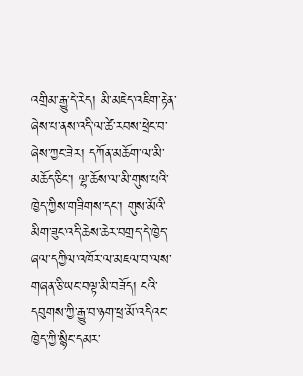འགྲིམ་རྒྱུ་དེ་རེད། མི་མཇེད་འཇིག་རྟེན་ཞེས་པ་ནས་འདི་ལ་ཚེ་རབས་ཕྲེང་བ་ཞེས་ཀྱང་ཟེར། དཀོན་མཆོག་ལ་མི་མཆོད་ཅིང་། ལྷ་ཆོས་ལ་མི་གུས་པའི་ཁྱེད་ཀྱིས་གཟིགས་དང་། གུས་མོའི་མིག་ཟུང་འདི་ཆེས་ཆེར་བགྲད་དེ་ཁྱེད་ཞལ་དཀྱིལ་འཁོར་ལ་མཇལ་བ་ལས་གཞན་ཅི་ཡང་བལྟ་མི་བཟོད། ངའི་དབུགས་ཀྱི་རྒྱུ་བ་ཉག་ཕྲ་མོ་འདིའང་ཁྱེད་ཀྱི་སྙིང་དམར་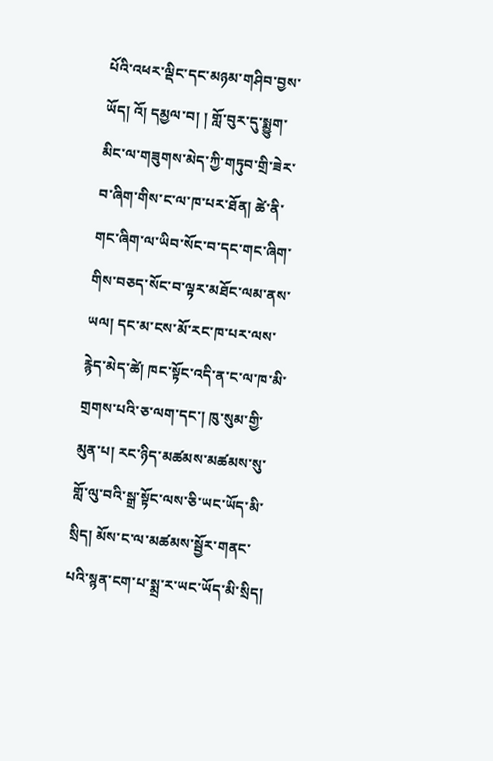པོའི་འཕར་ལྡིང་དང་མཉམ་གཤིབ་བྱས་ཡོད། འོ། དམྱལ་བ། ། གློ་བུར་དུ་སྨྱུག་མིང་ལ་གཟུགས་མེད་ཀྱི་གཏུབ་གྲི་ཟེར་བ་ཞིག་གིས་ང་ལ་ཁ་པར་ཐོན། ཚེ་ནི་གང་ཞིག་ལ་ཡིབ་སོང་བ་དང་གང་ཞིག་གིས་བཅད་སོང་བ་ལྟར་མཐོང་ལམ་ནས་ཡལ། དང་མ་ངས་མོ་རང་ཁ་པར་ལས་རྙེད་མེད་ཚེ། ཁང་སྟོང་འདི་ན་ང་ལ་ཁ་མི་གྲགས་པའི་ཅ་ལག་དང་། ཁུ་སུམ་གྱི་མུན་པ། རང་ཉིད་མཚམས་མཚམས་སུ་གློ་ལུ་བའི་སྒྲ་སྟོང་ལས་ཅི་ཡང་ཡོད་མི་སྲིད། མོས་ང་ལ་མཚམས་སྦྱོར་གནང་པའི་སྙན་ངག་པ་སྨྲ་ར་ཡང་ཡོད་མི་སྲིད།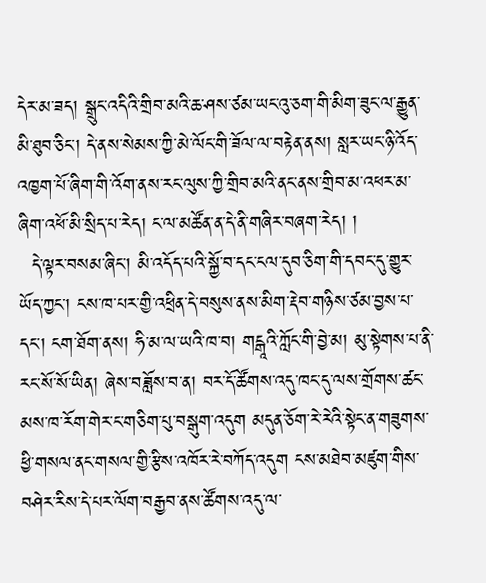དེར་མ་ཟད། སྒྲུང་འདིའི་གྲིབ་མའི་ཆ་ཤས་ཙམ་ཡང་འུ་ཅག་གི་མིག་ཟུང་ལ་རྒྱུན་མི་ཐུབ་ཅིང་། དེ་ནས་སེམས་ཀྱི་མེ་ལོང་གི་ཟོལ་ལ་བརྟེན་ནས། སླར་ཡང་ཉི་འོད་འཁྱག་པོ་ཞིག་གི་འོག་ནས་རང་ལུས་ཀྱི་གྲིབ་མའི་ནང་ནས་གྲིབ་མ་འཕར་མ་ཞིག་འཕོ་མི་སྲིད་པ་རེད། ང་ལ་མཚོན་ན་དེ་ནི་གཞིར་བཞག་རེད། །
  དེ་ལྟར་བསམ་ཞིང་། མི་འདོད་པའི་སྐྱོ་བ་དང་ངལ་དུབ་ཅིག་གི་དབང་དུ་གྱུར་ཡོད་ཀྱང་། ངས་ཁ་པར་གྱི་འཕྲིན་དེ་བསུས་ནས་མིག་རྡེབ་གཉིས་ཙམ་བྱས་པ་དང་། ངག་ཐོག་ནས། ཧི་མ་ལ་ཡའི་ཁ་བ། གངྒཱའི་ཀློང་གི་བྱེ་མ། མུ་སྟེགས་པ་ནི་རང་སོ་སོ་ཡིན། ཞེས་བཟློས་བ་ན། བར་དོ་ཚོགས་འདུ་ཁང་དུ་ལས་གྲོགས་ཚང་མས་ཁ་རོག་གེར་ང་གཅིག་པུ་བསྒུག་འདུག མདུན་ཅོག་རེ་རེའི་སྟེང་ན་གཟུགས་ཕྱི་གསལ་ནང་གསལ་གྱི་རྩིས་འཁོར་རེ་བཀོད་འདུག ངས་མཐེབ་མཛུག་གིས་བཤེར་རིས་དེ་པར་ལོག་བརྒྱབ་ནས་ཚོགས་འདུ་ལ་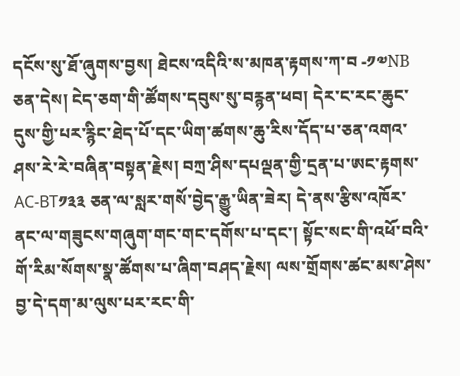དངོས་སུ་ཐོ་ཞུགས་བྱས། ཐེངས་འདིའི་ས་མཁན་རྟགས་ཀ་བ -༡༧NB ཅན་དེས། ངེད་ཅག་གི་ཚོགས་དབུས་སུ་བརྙན་ཕབ། དེར་ང་རང་ཆུང་དུས་གྱི་པར་རྙིང་ཐེད་པོ་དང་ཡིག་ཚགས་ཆུ་རིས་དོད་པ་ཅན་འགའ་ཤས་རེ་རེ་བཞིན་བསྟན་རྗེས། བཀྲ་ཤིས་དཔལྡན་གྱི་དྲན་པ་ཨང་རྟགས་AC-BT༡༣༣ ཅན་ལ་སླར་གསོ་བྱེད་རྒྱུ་ཡིན་ཟེར། དེ་ནས་རྩིས་འཁོར་ནང་ལ་གཟུངས་གཞུག་གང་གང་དགོས་པ་དང་། སྟོང་སང་གི་འཕོ་བའི་གོ་རིམ་སོགས་སྣ་ཚོགས་པ་ཞིག་བཤད་རྗེས། ལས་གྲོགས་ཚང་མས་ཤེས་བྱ་དེ་དག་མ་ལུས་པར་རང་གི་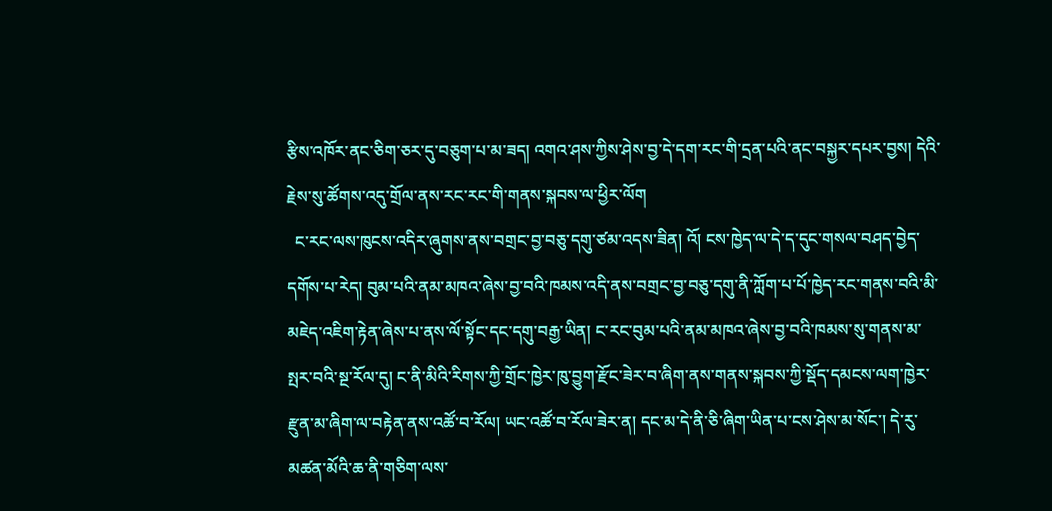རྩིས་འཁོར་ནང་ཅིག་ཅར་དུ་བཅུག་པ་མ་ཟད། འགའ་ཤས་ཀྱིས་ཤེས་བྱ་དེ་དག་རང་གི་དྲན་པའི་ནང་བསྐྱར་དཔར་བྱས། དེའི་རྗེས་སུ་ཚོགས་འདུ་གྲོལ་ནས་རང་རང་གི་གནས་སྐབས་ལ་ཕྱིར་ལོག
  ང་རང་ལས་ཁུངས་འདིར་ཞུགས་ནས་བགྲང་བྱ་བཅུ་དགུ་ཙམ་འདས་ཟིན། འོ། ངས་ཁྱེད་ལ་དེ་ད་དུང་གསལ་བཤད་བྱེད་དགོས་པ་རེད། བུམ་པའི་ནམ་མཁའ་ཞེས་བྱ་བའི་ཁམས་འདི་ནས་བགྲང་བྱ་བཅུ་དགུ་ནི་ཀློག་པ་པོ་ཁྱེད་རང་གནས་བའི་མི་མཇེད་འཇིག་རྟེན་ཞེས་པ་ནས་ལོ་སྟོང་དང་དགུ་བརྒྱ་ཡིན། ང་རང་བུམ་པའི་ནམ་མཁའ་ཞེས་བྱ་བའི་ཁམས་སུ་གནས་མ་སྤར་བའི་སྔ་རོལ་དུ། ང་ནི་མིའི་རིགས་ཀྱི་གྲོང་ཁྱེར་ཁུ་བྱུག་རྫོང་ཟེར་བ་ཞིག་ནས་གནས་སྐབས་ཀྱི་སྡོད་དམངས་ལག་ཁྱེར་རྫུན་མ་ཞིག་ལ་བརྟེན་ནས་འཚོ་བ་རོལ། ཡང་འཚོ་བ་རོལ་ཟེར་ན། དང་མ་དེ་ནི་ཅི་ཞིག་ཡིན་པ་ངས་ཤེས་མ་སོང་། དེ་རུ་མཚན་མོའི་ཆ་ནི་གཅིག་ལས་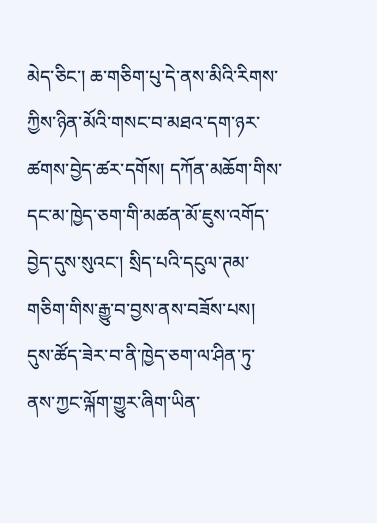མེད་ཅིང་། ཆ་གཅིག་པུ་དེ་ནས་མིའི་རིགས་ཀྱིས་ཉིན་མོའི་གསང་བ་མཐའ་དག་ཉར་ཚགས་བྱེད་ཚར་དགོས། དཀོན་མཆོག་གིས་དང་མ་ཁྱེད་ཅག་གི་མཚན་མོ་ཇུས་འགོད་བྱེད་དུས་སུའང་། སྲིད་པའི་དངུལ་ཊམ་གཅིག་གིས་རྒྱུ་བ་བྱས་ནས་བཟོས་པས། དུས་ཚོད་ཟེར་བ་ནི་ཁྱེད་ཅག་ལ་ཤིན་ཏུ་ནས་ཀྱང་ལྐོག་གྱུར་ཞིག་ཡིན་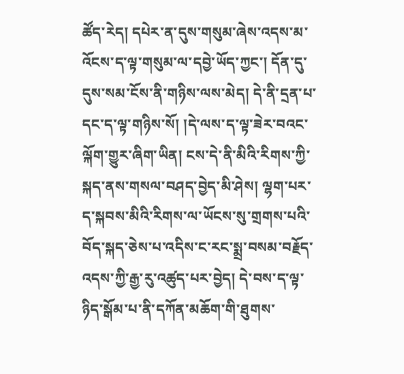ཚོད་རེད། དཔེར་ན་དུས་གསུམ་ཞེས་འདས་མ་འོངས་ད་ལྟ་གསུམ་ལ་དབྱེ་ཡོད་ཀྱང་། དོན་དུ་དུས་སམ་ངོས་ནི་གཉིས་ལས་མེད། དེ་ནི་དྲན་པ་དང་ད་ལྟ་གཉིས་སོ། །དེ་ལས་ད་ལྟ་ཟེར་བའང་ལྐོག་གྱུར་ཞིག་ཡིན། ངས་དེ་ནི་མིའི་རིགས་ཀྱི་སྐད་ནས་གསལ་བཤད་བྱེད་མི་ཤེས། ལྷག་པར་ད་སྐབས་མིའི་རིགས་ལ་ཡོངས་སུ་གྲགས་པའི་བོད་སྐད་ཅེས་པ་འདིས་ང་རང་སྨྲ་བསམ་བརྗོད་འདས་ཀྱི་རྒྱ་རུ་འཚུད་པར་བྱེད། དེ་བས་ད་ལྟ་ཉིད་སྒོམ་པ་ནི་དཀོན་མཆོག་གི་ཐུགས་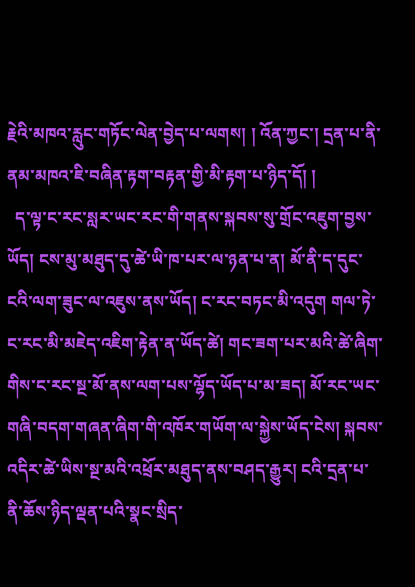རྗེའི་མཁའ་རླུང་གཏོང་ལེན་བྱེད་པ་ལགས། ། འོན་ཀྱང་། དྲན་པ་ནི་ནམ་མཁའ་ཇི་བཞིན་རྟག་བརྟན་གྱི་མི་རྟག་པ་ཉིད་དོ། །
  ད་ལྟ་ང་རང་སླར་ཡང་རང་གི་གནས་སྐབས་སུ་གྲོང་འཇུག་བྱས་ཡོད། ངས་མུ་མཐུད་དུ་ཚེ་ཡི་ཁ་པར་ལ་ཉན་པ་ན། མོ་ནི་ད་དུང་ངའི་ལག་ཟུང་ལ་འཇུས་ནས་ཡོད། ང་རང་བཏང་མི་འདུག གལ་ཏེ་ང་རང་མི་མཇེད་འཇིག་རྟེན་ན་ཡོད་ཚེ། གང་ཟག་པར་མའི་ཚེ་ཞིག་གིས་ང་རང་སྔ་མོ་ནས་ལག་པས་ལྷོད་ཡོད་པ་མ་ཟད། མོ་རང་ཡང་གཞི་བདག་གཞན་ཞིག་གི་འཁོར་གཡོག་ལ་སྐྱེས་ཡོད་ངེས། སྐབས་འདིར་ཚེ་ཡིས་སྔ་མའི་འཕྲོར་མཐུད་ནས་བཤད་རྒྱུར། ངའི་དྲན་པ་ནི་ཆོས་ཉིད་ལྡན་པའི་སྣང་སྲིད་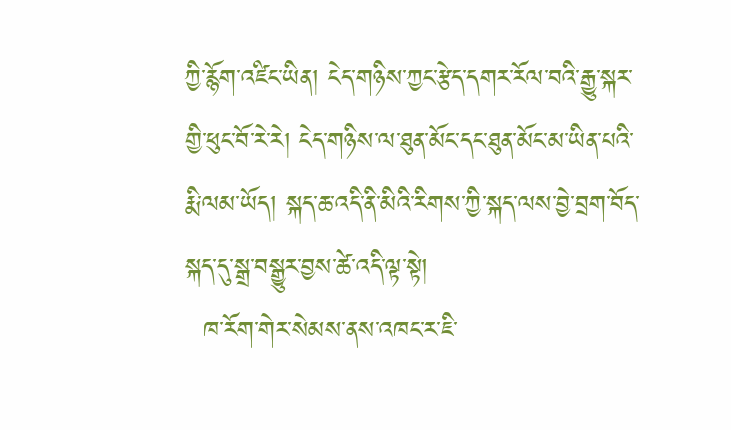ཀྱི་རྙོག་འཛིང་ཡིན། ངེད་གཉིས་ཀྱང་རྩེད་དགར་རོལ་བའི་རྒྱུ་སྐར་གྱི་ཕུང་བོ་རེ་རེ། ངེད་གཉིས་ལ་ཐུན་མོང་དང་ཐུན་མོང་མ་ཡིན་པའི་རྨི་ལམ་ཡོད། སྐད་ཆ་འདི་ནི་མིའི་རིགས་ཀྱི་སྐད་ལས་བྱེ་བྲག་བོད་སྐད་དུ་སྒྲ་བསྒྱུར་བྱས་ཚེ་འདི་ལྟ་སྟེ།
  ཁ་རོག་གེར་སེམས་ནས་འཁང་ར་ཇི་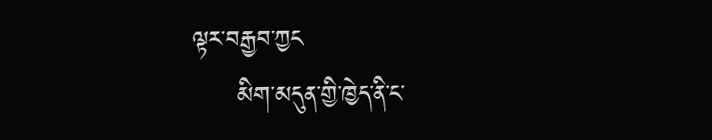ལྟར་བརྒྱབ་ཀྱང
     མིག་མདུན་གྱི་ཁྱེད་ནི་ང་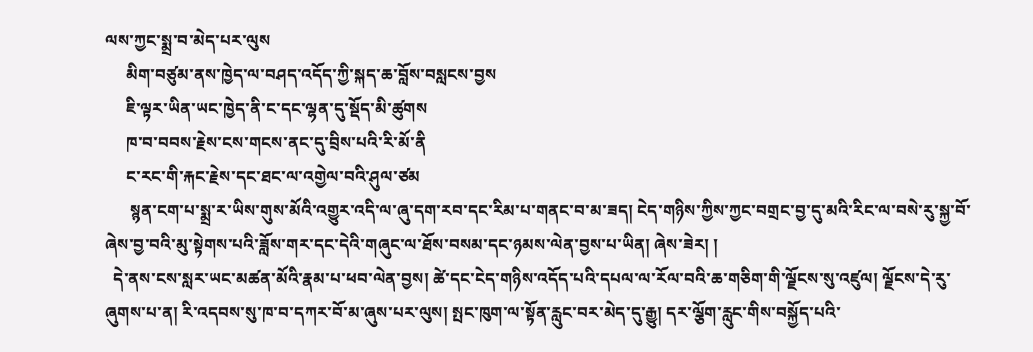ལས་ཀྱང་སྨྲ་བ་མེད་པར་ལུས
     མིག་བཙུམ་ནས་ཁྱེད་ལ་བཤད་འདོད་ཀྱི་སྐད་ཆ་བློས་བསླངས་བྱས
     ཇི་ལྟར་ཡིན་ཡང་ཁྱེད་ནི་ང་དང་ལྷན་དུ་སྡོད་མི་ཚུགས
     ཁ་བ་བབས་རྗེས་ངས་གངས་ནང་དུ་བྲིས་པའི་རི་མོ་ནི
     ང་རང་གི་རྐང་རྗེས་དང་ཐང་ལ་འགྱེལ་བའི་ཤུལ་ཙམ
      སྙན་ངག་པ་སྨྲ་ར་ཡིས་གུས་མོའི་འགྱུར་འདི་ལ་ཞུ་དག་རབ་དང་རིམ་པ་གནང་བ་མ་ཟད། ངེད་གཉིས་ཀྱིས་ཀྱང་བགྲང་བྱ་དུ་མའི་རིང་ལ་བསེ་རུ་སྐྱ་བོ་ཞེས་བྱ་བའི་མུ་སྟེགས་པའི་ཟློས་གར་དང་དེའི་གཞུང་ལ་ཐོས་བསམ་དང་ཉམས་ལེན་བྱས་པ་ཡིན། ཞེས་ཟེར། །
  དེ་ནས་ངས་སླར་ཡང་མཚན་མོའི་རྣམ་པ་ཕབ་ལེན་བྱས། ཚེ་དང་ངེད་གཉིས་འདོད་པའི་དཔལ་ལ་རོལ་བའི་ཆ་གཅིག་གི་ལྗོངས་སུ་འཛུལ། ལྗོངས་དེ་རུ་ཞུགས་པ་ན། རི་འདབས་སུ་ཁ་བ་དཀར་བོ་མ་ཞུས་པར་ལུས། སྤང་ཁུག་ལ་སྟོན་རླུང་བར་མེད་དུ་རྒྱུ། དར་ལྕོག་རླུང་གིས་བསྐྱོད་པའི་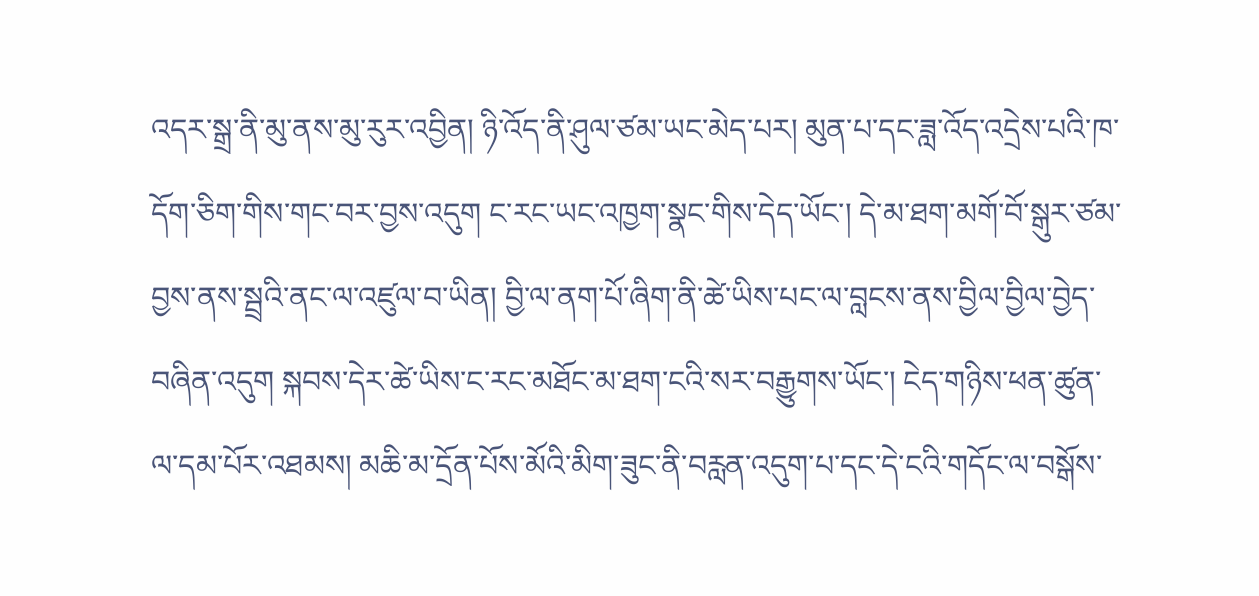འདར་སྒྲ་ནི་མུ་ནས་མུ་རུར་འབྱིན། ཉི་འོད་ནི་ཤུལ་ཙམ་ཡང་མེད་པར། མུན་པ་དང་ཟླ་འོད་འདྲེས་པའི་ཁ་དོག་ཅིག་གིས་གང་བར་བྱས་འདུག ང་རང་ཡང་འཁྱག་སྣང་གིས་དེད་ཡོང་། དེ་མ་ཐག་མགོ་བོ་སྒུར་ཙམ་བྱས་ནས་སྦྲའི་ནང་ལ་འཛུལ་བ་ཡིན། བྱི་ལ་ནག་པོ་ཞིག་ནི་ཚེ་ཡིས་པང་ལ་བླངས་ནས་བྱིལ་བྱིལ་བྱེད་བཞིན་འདུག སྐབས་དེར་ཚེ་ཡིས་ང་རང་མཐོང་མ་ཐག་ངའི་སར་བརྒྱུགས་ཡོང་། ངེད་གཉིས་ཕན་ཚུན་ལ་དམ་པོར་འཐམས། མཆི་མ་དྲོན་པོས་མོའི་མིག་ཟུང་ནི་བརླན་འདུག་པ་དང་དེ་ངའི་གདོང་ལ་བསྒོས་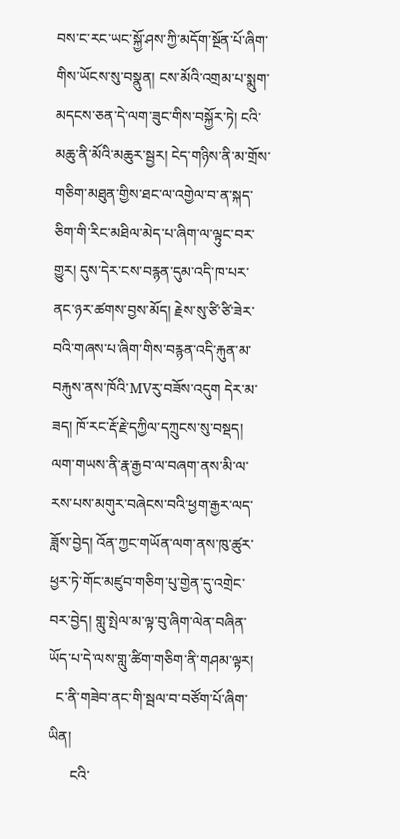བས་ང་རང་ཡང་སྐྱོ་ཤས་ཀྱི་མདོག་སྔོན་པོ་ཞིག་གིས་ཡོངས་སུ་བསྣུན། ངས་མོའི་འགྲམ་པ་སྨུག་མདངས་ཅན་དེ་ལག་ཟུང་གིས་བསྐྱོར་ཏེ། ངའི་མཆུ་ནི་མོའི་མཆུར་སྦྱར། ངེད་གཉིས་ནི་མ་གྲོས་གཅིག་མཐུན་གྱིས་ཐང་ལ་འགྱེལ་བ་ན་སྐད་ཅིག་གི་རིང་མཐིལ་མེད་པ་ཞིག་ལ་ལྟུང་བར་གྱུར། དུས་དེར་ངས་བརྙན་དུམ་འདི་ཁ་པཪ་ནང་ཉར་ཚགས་བྱས་མོད། རྗེས་སུ་ཙི་ཙི་ཟེར་བའི་གཞས་པ་ཞིག་གིས་བརྙན་འདི་རྐུན་མ་བརྐུས་ནས་ཁོའི་MVརུ་བཟོས་འདུག དེར་མ་ཟད། ཁོ་རང་རྡོ་རྗེ་དཀྱིལ་དཀྲུངས་སུ་བསྡད། ལག་གཡས་ནི་རྣ་རྒྱབ་ལ་བཞག་ནས་མི་ལ་རས་པས་མགུར་བཞེངས་བའི་ཕྱག་རྒྱར་ལད་ཟློས་བྱེད། འོན་ཀྱང་གཡོན་ལག་ནས་ཁུ་ཚུར་ཕྱར་ཏེ་གོང་མཛུབ་གཅིག་པུ་གྱེན་དུ་འགྲེང་བར་བྱེད། གླུ་སྤེལ་མ་ལྟ་བུ་ཞིག་ལེན་བཞིན་ཡོད་པ་དེ་ལས་གླུ་ཚིག་གཅིག་ནི་གཤམ་ལྟར།
  ང་ནི་གཟེབ་ནང་གི་སྦལ་བ་བཙོག་པོ་ཞིག་ཡིན།
      ངའི་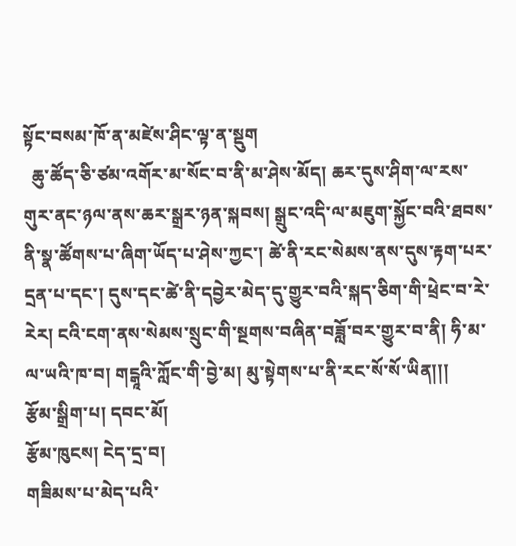སྟོང་བསམ་ཁོ་ན་མཛེས་ཤིང་ལྟ་ན་སྡུག
  ཆུ་ཚོད་ཅི་ཙམ་འགོར་མ་སོང་བ་ནི་མ་ཤེས་མོད། ཆར་དུས་ཤིག་ལ་རས་གུར་ནང་ཉལ་ནས་ཆར་སྒྲར་ཉན་སྐབས། སྒྲུང་འདི་ལ་མཇུག་སྐྱོང་བའི་ཐབས་ནི་སྣ་ཚོགས་པ་ཞིག་ཡོད་པ་ཤེས་ཀྱང་། ཚེ་ནི་རང་སེམས་ནས་དུས་རྟག་པར་དྲན་པ་དང་། དུས་དང་ཚེ་ནི་དབྱེར་མེད་དུ་གྱུར་བའི་སྐད་ཅིག་གི་ཕྲེང་བ་རེ་རེར། ངའི་ངག་ནས་སེམས་སྲུང་གི་སྔགས་བཞིན་བཟློ་བར་གྱུར་བ་ནི། ཧི་མ་ལ་ཡའི་ཁ་བ། གངྒཱའི་ཀློང་གི་བྱེ་མ། མུ་སྟེགས་པ་ནི་རང་སོ་སོ་ཡིན།།།
རྩོམ་སྒྲིག་པ། དབང་མོ།
རྩོམ་ཁུངས། ངེད་དྲ་བ།
གཟིམས་པ་མེད་པའི་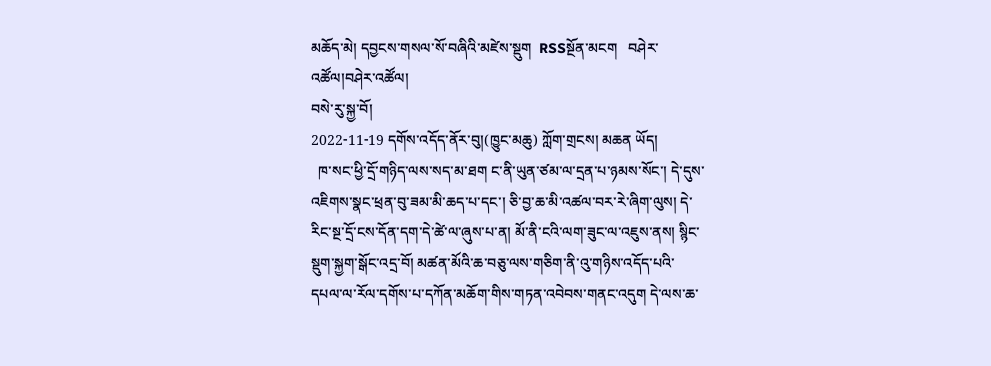མཆོད་མེ། དབྱངས་གསལ་སོ་བཞིའི་མཛེས་སྡུག  RSSསྔོན་མངག   བཤེར་འཚོལ།བཤེར་འཚོལ།
བསེ་རུ་སྐྱ་བོ།
2022-11-19 དགོས་འདོད་ནོར་བུ།(ཁྱུང་མཆུ) ཀློག་གྲངས། མཆན ཡོད།
  ཁ་སང་ཕྱི་དྲོ་གཉིད་ལས་སད་མ་ཐག ང་ནི་ཡུན་ཙམ་ལ་དྲན་པ་ཉམས་སོང་། དེ་དུས་འཇིགས་སྣང་ཕྲན་བུ་ཟམ་མི་ཆད་པ་དང་། ཅི་བྱ་ཆ་མི་འཚལ་བར་རེ་ཞིག་ལུས། དེ་རིང་སྔ་དྲོ་ངས་དོན་དག་དེ་ཚེ་ལ་ཞུས་པ་ན། མོ་ནི་ངའི་ལག་ཟུང་ལ་འཇུས་ནས། སྙིང་སྡུག་སྐྱག་སྒོང་འདྲ་བོ། མཚན་མོའི་ཆ་བཅུ་ལས་གཅིག་ནི་འུ་གཉིས་འདོད་པའི་དཔལ་ལ་རོལ་དགོས་པ་དཀོན་མཆོག་གིས་གཏན་འབེབས་གནང་འདུག དེ་ལས་ཆ་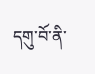དགུ་བོ་ནི་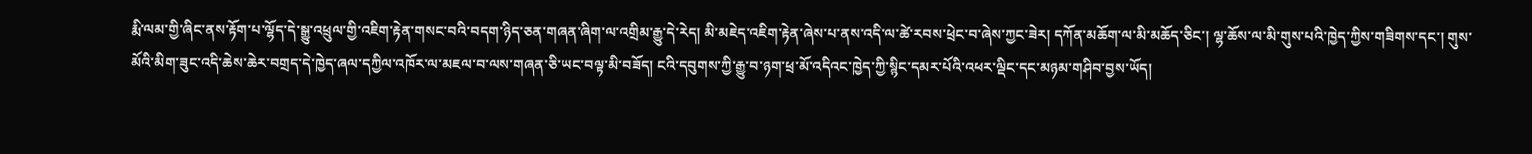རྨི་ལམ་གྱི་ཞིང་ནས་རྟོག་པ་ལྷོད་དེ་སྒྱུ་འཕྲུལ་གྱི་འཇིག་རྟེན་གསང་བའི་བདག་ཉིད་ཅན་གཞན་ཞིག་ལ་འགྲིམ་རྒྱུ་དེ་རེད། མི་མཇེད་འཇིག་རྟེན་ཞེས་པ་ནས་འདི་ལ་ཚེ་རབས་ཕྲེང་བ་ཞེས་ཀྱང་ཟེར། དཀོན་མཆོག་ལ་མི་མཆོད་ཅིང་། ལྷ་ཆོས་ལ་མི་གུས་པའི་ཁྱེད་ཀྱིས་གཟིགས་དང་། གུས་མོའི་མིག་ཟུང་འདི་ཆེས་ཆེར་བགྲད་དེ་ཁྱེད་ཞལ་དཀྱིལ་འཁོར་ལ་མཇལ་བ་ལས་གཞན་ཅི་ཡང་བལྟ་མི་བཟོད། ངའི་དབུགས་ཀྱི་རྒྱུ་བ་ཉག་ཕྲ་མོ་འདིའང་ཁྱེད་ཀྱི་སྙིང་དམར་པོའི་འཕར་ལྡིང་དང་མཉམ་གཤིབ་བྱས་ཡོད།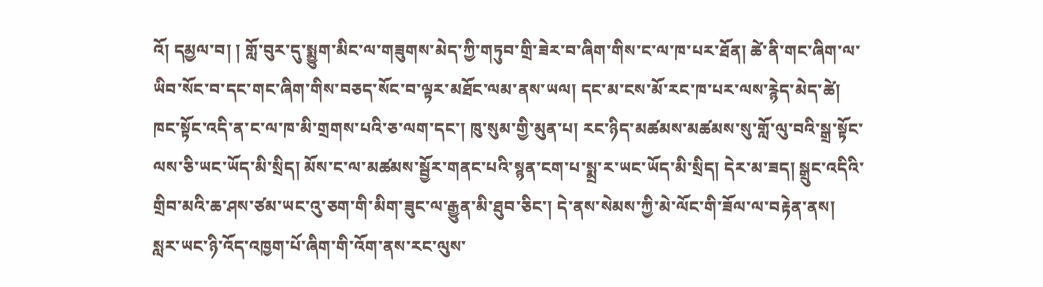འོ། དམྱལ་བ། ། གློ་བུར་དུ་སྨྱུག་མིང་ལ་གཟུགས་མེད་ཀྱི་གཏུབ་གྲི་ཟེར་བ་ཞིག་གིས་ང་ལ་ཁ་པར་ཐོན། ཚེ་ནི་གང་ཞིག་ལ་ཡིབ་སོང་བ་དང་གང་ཞིག་གིས་བཅད་སོང་བ་ལྟར་མཐོང་ལམ་ནས་ཡལ། དང་མ་ངས་མོ་རང་ཁ་པར་ལས་རྙེད་མེད་ཚེ། ཁང་སྟོང་འདི་ན་ང་ལ་ཁ་མི་གྲགས་པའི་ཅ་ལག་དང་། ཁུ་སུམ་གྱི་མུན་པ། རང་ཉིད་མཚམས་མཚམས་སུ་གློ་ལུ་བའི་སྒྲ་སྟོང་ལས་ཅི་ཡང་ཡོད་མི་སྲིད། མོས་ང་ལ་མཚམས་སྦྱོར་གནང་པའི་སྙན་ངག་པ་སྨྲ་ར་ཡང་ཡོད་མི་སྲིད། དེར་མ་ཟད། སྒྲུང་འདིའི་གྲིབ་མའི་ཆ་ཤས་ཙམ་ཡང་འུ་ཅག་གི་མིག་ཟུང་ལ་རྒྱུན་མི་ཐུབ་ཅིང་། དེ་ནས་སེམས་ཀྱི་མེ་ལོང་གི་ཟོལ་ལ་བརྟེན་ནས། སླར་ཡང་ཉི་འོད་འཁྱག་པོ་ཞིག་གི་འོག་ནས་རང་ལུས་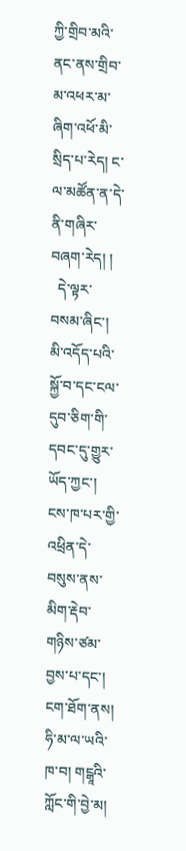ཀྱི་གྲིབ་མའི་ནང་ནས་གྲིབ་མ་འཕར་མ་ཞིག་འཕོ་མི་སྲིད་པ་རེད། ང་ལ་མཚོན་ན་དེ་ནི་གཞིར་བཞག་རེད། །
  དེ་ལྟར་བསམ་ཞིང་། མི་འདོད་པའི་སྐྱོ་བ་དང་ངལ་དུབ་ཅིག་གི་དབང་དུ་གྱུར་ཡོད་ཀྱང་། ངས་ཁ་པར་གྱི་འཕྲིན་དེ་བསུས་ནས་མིག་རྡེབ་གཉིས་ཙམ་བྱས་པ་དང་། ངག་ཐོག་ནས། ཧི་མ་ལ་ཡའི་ཁ་བ། གངྒཱའི་ཀློང་གི་བྱེ་མ།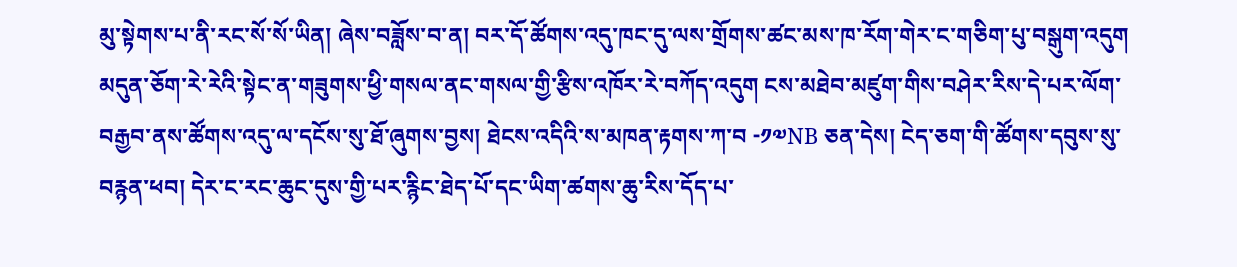མུ་སྟེགས་པ་ནི་རང་སོ་སོ་ཡིན། ཞེས་བཟློས་བ་ན། བར་དོ་ཚོགས་འདུ་ཁང་དུ་ལས་གྲོགས་ཚང་མས་ཁ་རོག་གེར་ང་གཅིག་པུ་བསྒུག་འདུག མདུན་ཅོག་རེ་རེའི་སྟེང་ན་གཟུགས་ཕྱི་གསལ་ནང་གསལ་གྱི་རྩིས་འཁོར་རེ་བཀོད་འདུག ངས་མཐེབ་མཛུག་གིས་བཤེར་རིས་དེ་པར་ལོག་བརྒྱབ་ནས་ཚོགས་འདུ་ལ་དངོས་སུ་ཐོ་ཞུགས་བྱས། ཐེངས་འདིའི་ས་མཁན་རྟགས་ཀ་བ -༡༧NB ཅན་དེས། ངེད་ཅག་གི་ཚོགས་དབུས་སུ་བརྙན་ཕབ། དེར་ང་རང་ཆུང་དུས་གྱི་པར་རྙིང་ཐེད་པོ་དང་ཡིག་ཚགས་ཆུ་རིས་དོད་པ་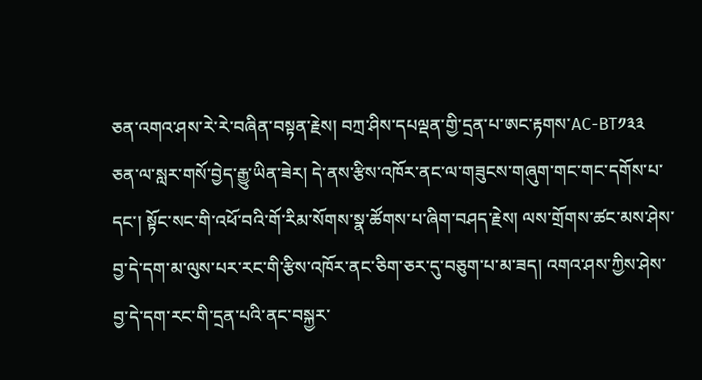ཅན་འགའ་ཤས་རེ་རེ་བཞིན་བསྟན་རྗེས། བཀྲ་ཤིས་དཔལྡན་གྱི་དྲན་པ་ཨང་རྟགས་AC-BT༡༣༣ ཅན་ལ་སླར་གསོ་བྱེད་རྒྱུ་ཡིན་ཟེར། དེ་ནས་རྩིས་འཁོར་ནང་ལ་གཟུངས་གཞུག་གང་གང་དགོས་པ་དང་། སྟོང་སང་གི་འཕོ་བའི་གོ་རིམ་སོགས་སྣ་ཚོགས་པ་ཞིག་བཤད་རྗེས། ལས་གྲོགས་ཚང་མས་ཤེས་བྱ་དེ་དག་མ་ལུས་པར་རང་གི་རྩིས་འཁོར་ནང་ཅིག་ཅར་དུ་བཅུག་པ་མ་ཟད། འགའ་ཤས་ཀྱིས་ཤེས་བྱ་དེ་དག་རང་གི་དྲན་པའི་ནང་བསྐྱར་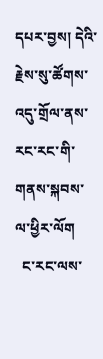དཔར་བྱས། དེའི་རྗེས་སུ་ཚོགས་འདུ་གྲོལ་ནས་རང་རང་གི་གནས་སྐབས་ལ་ཕྱིར་ལོག
  ང་རང་ལས་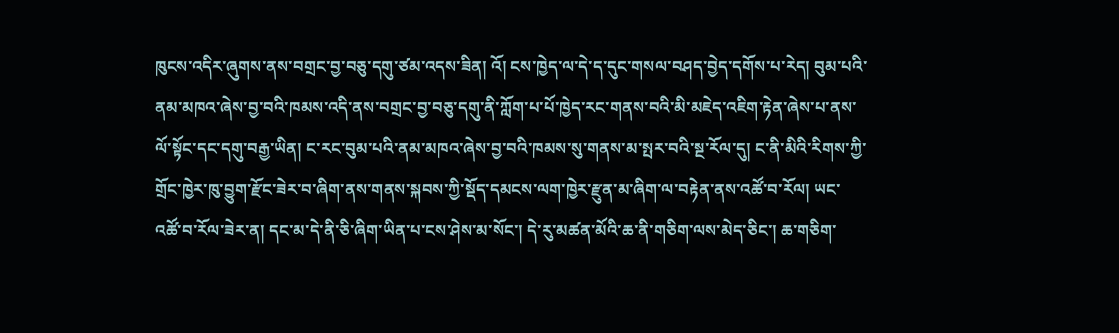ཁུངས་འདིར་ཞུགས་ནས་བགྲང་བྱ་བཅུ་དགུ་ཙམ་འདས་ཟིན། འོ། ངས་ཁྱེད་ལ་དེ་ད་དུང་གསལ་བཤད་བྱེད་དགོས་པ་རེད། བུམ་པའི་ནམ་མཁའ་ཞེས་བྱ་བའི་ཁམས་འདི་ནས་བགྲང་བྱ་བཅུ་དགུ་ནི་ཀློག་པ་པོ་ཁྱེད་རང་གནས་བའི་མི་མཇེད་འཇིག་རྟེན་ཞེས་པ་ནས་ལོ་སྟོང་དང་དགུ་བརྒྱ་ཡིན། ང་རང་བུམ་པའི་ནམ་མཁའ་ཞེས་བྱ་བའི་ཁམས་སུ་གནས་མ་སྤར་བའི་སྔ་རོལ་དུ། ང་ནི་མིའི་རིགས་ཀྱི་གྲོང་ཁྱེར་ཁུ་བྱུག་རྫོང་ཟེར་བ་ཞིག་ནས་གནས་སྐབས་ཀྱི་སྡོད་དམངས་ལག་ཁྱེར་རྫུན་མ་ཞིག་ལ་བརྟེན་ནས་འཚོ་བ་རོལ། ཡང་འཚོ་བ་རོལ་ཟེར་ན། དང་མ་དེ་ནི་ཅི་ཞིག་ཡིན་པ་ངས་ཤེས་མ་སོང་། དེ་རུ་མཚན་མོའི་ཆ་ནི་གཅིག་ལས་མེད་ཅིང་། ཆ་གཅིག་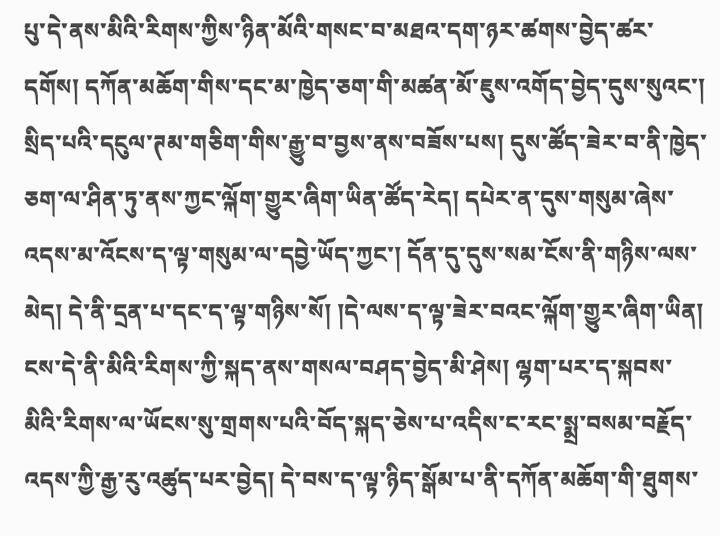པུ་དེ་ནས་མིའི་རིགས་ཀྱིས་ཉིན་མོའི་གསང་བ་མཐའ་དག་ཉར་ཚགས་བྱེད་ཚར་དགོས། དཀོན་མཆོག་གིས་དང་མ་ཁྱེད་ཅག་གི་མཚན་མོ་ཇུས་འགོད་བྱེད་དུས་སུའང་། སྲིད་པའི་དངུལ་ཊམ་གཅིག་གིས་རྒྱུ་བ་བྱས་ནས་བཟོས་པས། དུས་ཚོད་ཟེར་བ་ནི་ཁྱེད་ཅག་ལ་ཤིན་ཏུ་ནས་ཀྱང་ལྐོག་གྱུར་ཞིག་ཡིན་ཚོད་རེད། དཔེར་ན་དུས་གསུམ་ཞེས་འདས་མ་འོངས་ད་ལྟ་གསུམ་ལ་དབྱེ་ཡོད་ཀྱང་། དོན་དུ་དུས་སམ་ངོས་ནི་གཉིས་ལས་མེད། དེ་ནི་དྲན་པ་དང་ད་ལྟ་གཉིས་སོ། །དེ་ལས་ད་ལྟ་ཟེར་བའང་ལྐོག་གྱུར་ཞིག་ཡིན། ངས་དེ་ནི་མིའི་རིགས་ཀྱི་སྐད་ནས་གསལ་བཤད་བྱེད་མི་ཤེས། ལྷག་པར་ད་སྐབས་མིའི་རིགས་ལ་ཡོངས་སུ་གྲགས་པའི་བོད་སྐད་ཅེས་པ་འདིས་ང་རང་སྨྲ་བསམ་བརྗོད་འདས་ཀྱི་རྒྱ་རུ་འཚུད་པར་བྱེད། དེ་བས་ད་ལྟ་ཉིད་སྒོམ་པ་ནི་དཀོན་མཆོག་གི་ཐུགས་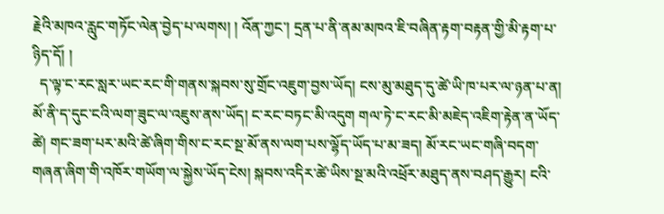རྗེའི་མཁའ་རླུང་གཏོང་ལེན་བྱེད་པ་ལགས། ། འོན་ཀྱང་། དྲན་པ་ནི་ནམ་མཁའ་ཇི་བཞིན་རྟག་བརྟན་གྱི་མི་རྟག་པ་ཉིད་དོ། །
  ད་ལྟ་ང་རང་སླར་ཡང་རང་གི་གནས་སྐབས་སུ་གྲོང་འཇུག་བྱས་ཡོད། ངས་མུ་མཐུད་དུ་ཚེ་ཡི་ཁ་པར་ལ་ཉན་པ་ན། མོ་ནི་ད་དུང་ངའི་ལག་ཟུང་ལ་འཇུས་ནས་ཡོད། ང་རང་བཏང་མི་འདུག གལ་ཏེ་ང་རང་མི་མཇེད་འཇིག་རྟེན་ན་ཡོད་ཚེ། གང་ཟག་པར་མའི་ཚེ་ཞིག་གིས་ང་རང་སྔ་མོ་ནས་ལག་པས་ལྷོད་ཡོད་པ་མ་ཟད། མོ་རང་ཡང་གཞི་བདག་གཞན་ཞིག་གི་འཁོར་གཡོག་ལ་སྐྱེས་ཡོད་ངེས། སྐབས་འདིར་ཚེ་ཡིས་སྔ་མའི་འཕྲོར་མཐུད་ནས་བཤད་རྒྱུར། ངའི་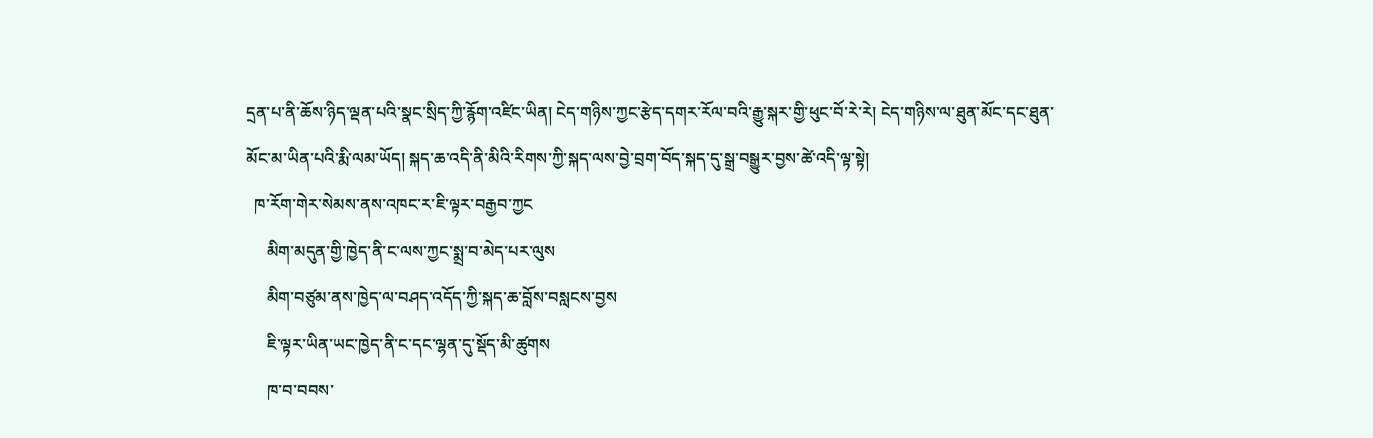དྲན་པ་ནི་ཆོས་ཉིད་ལྡན་པའི་སྣང་སྲིད་ཀྱི་རྙོག་འཛིང་ཡིན། ངེད་གཉིས་ཀྱང་རྩེད་དགར་རོལ་བའི་རྒྱུ་སྐར་གྱི་ཕུང་བོ་རེ་རེ། ངེད་གཉིས་ལ་ཐུན་མོང་དང་ཐུན་མོང་མ་ཡིན་པའི་རྨི་ལམ་ཡོད། སྐད་ཆ་འདི་ནི་མིའི་རིགས་ཀྱི་སྐད་ལས་བྱེ་བྲག་བོད་སྐད་དུ་སྒྲ་བསྒྱུར་བྱས་ཚེ་འདི་ལྟ་སྟེ།
  ཁ་རོག་གེར་སེམས་ནས་འཁང་ར་ཇི་ལྟར་བརྒྱབ་ཀྱང
     མིག་མདུན་གྱི་ཁྱེད་ནི་ང་ལས་ཀྱང་སྨྲ་བ་མེད་པར་ལུས
     མིག་བཙུམ་ནས་ཁྱེད་ལ་བཤད་འདོད་ཀྱི་སྐད་ཆ་བློས་བསླངས་བྱས
     ཇི་ལྟར་ཡིན་ཡང་ཁྱེད་ནི་ང་དང་ལྷན་དུ་སྡོད་མི་ཚུགས
     ཁ་བ་བབས་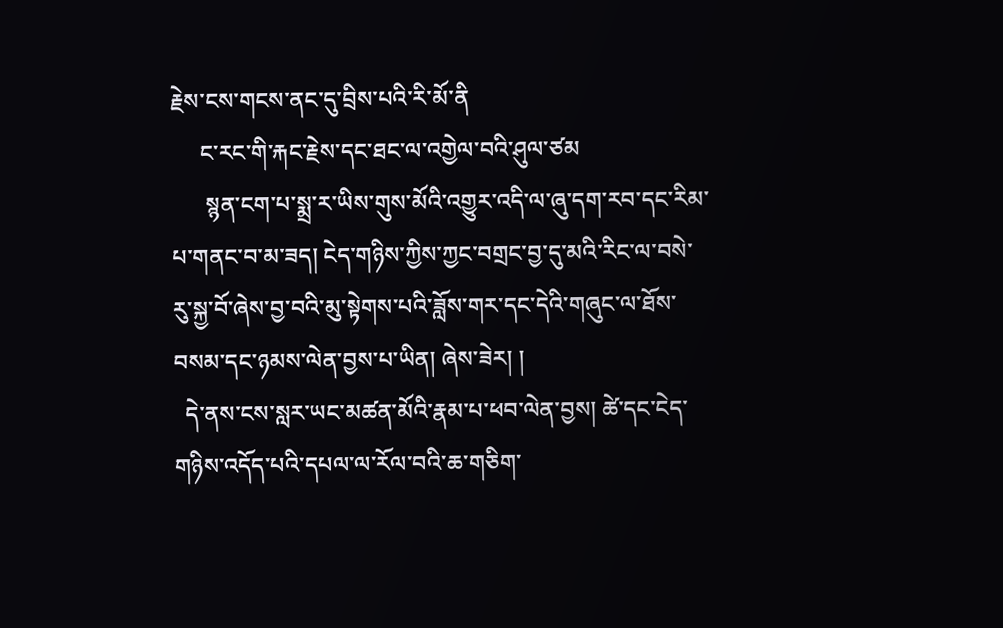རྗེས་ངས་གངས་ནང་དུ་བྲིས་པའི་རི་མོ་ནི
     ང་རང་གི་རྐང་རྗེས་དང་ཐང་ལ་འགྱེལ་བའི་ཤུལ་ཙམ
      སྙན་ངག་པ་སྨྲ་ར་ཡིས་གུས་མོའི་འགྱུར་འདི་ལ་ཞུ་དག་རབ་དང་རིམ་པ་གནང་བ་མ་ཟད། ངེད་གཉིས་ཀྱིས་ཀྱང་བགྲང་བྱ་དུ་མའི་རིང་ལ་བསེ་རུ་སྐྱ་བོ་ཞེས་བྱ་བའི་མུ་སྟེགས་པའི་ཟློས་གར་དང་དེའི་གཞུང་ལ་ཐོས་བསམ་དང་ཉམས་ལེན་བྱས་པ་ཡིན། ཞེས་ཟེར། །
  དེ་ནས་ངས་སླར་ཡང་མཚན་མོའི་རྣམ་པ་ཕབ་ལེན་བྱས། ཚེ་དང་ངེད་གཉིས་འདོད་པའི་དཔལ་ལ་རོལ་བའི་ཆ་གཅིག་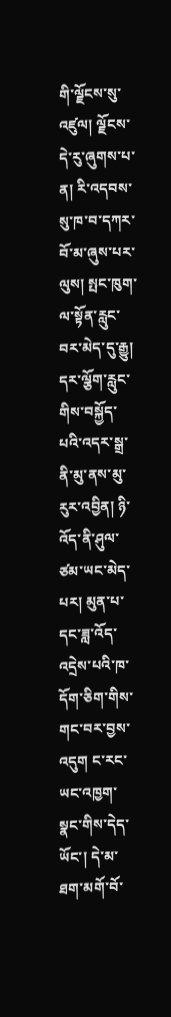གི་ལྗོངས་སུ་འཛུལ། ལྗོངས་དེ་རུ་ཞུགས་པ་ན། རི་འདབས་སུ་ཁ་བ་དཀར་བོ་མ་ཞུས་པར་ལུས། སྤང་ཁུག་ལ་སྟོན་རླུང་བར་མེད་དུ་རྒྱུ། དར་ལྕོག་རླུང་གིས་བསྐྱོད་པའི་འདར་སྒྲ་ནི་མུ་ནས་མུ་རུར་འབྱིན། ཉི་འོད་ནི་ཤུལ་ཙམ་ཡང་མེད་པར། མུན་པ་དང་ཟླ་འོད་འདྲེས་པའི་ཁ་དོག་ཅིག་གིས་གང་བར་བྱས་འདུག ང་རང་ཡང་འཁྱག་སྣང་གིས་དེད་ཡོང་། དེ་མ་ཐག་མགོ་བོ་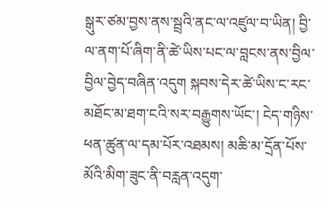སྒུར་ཙམ་བྱས་ནས་སྦྲའི་ནང་ལ་འཛུལ་བ་ཡིན། བྱི་ལ་ནག་པོ་ཞིག་ནི་ཚེ་ཡིས་པང་ལ་བླངས་ནས་བྱིལ་བྱིལ་བྱེད་བཞིན་འདུག སྐབས་དེར་ཚེ་ཡིས་ང་རང་མཐོང་མ་ཐག་ངའི་སར་བརྒྱུགས་ཡོང་། ངེད་གཉིས་ཕན་ཚུན་ལ་དམ་པོར་འཐམས། མཆི་མ་དྲོན་པོས་མོའི་མིག་ཟུང་ནི་བརླན་འདུག་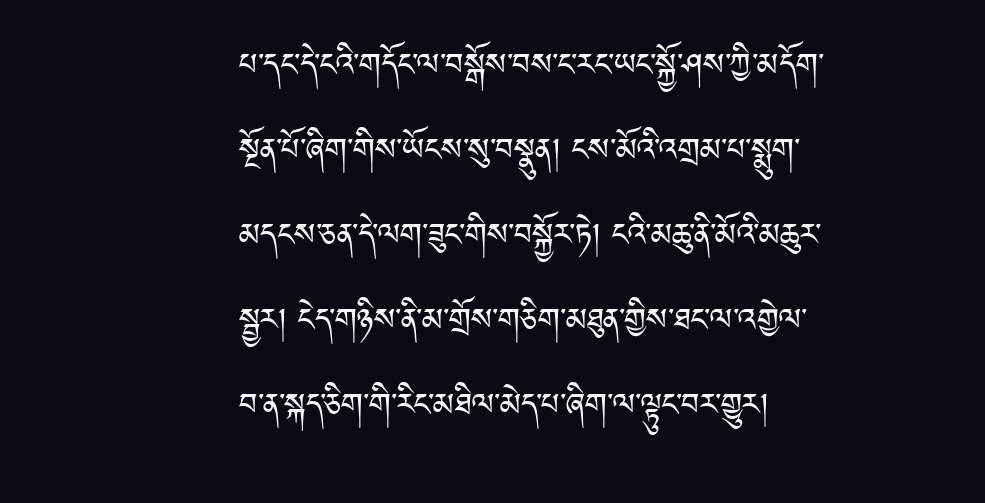པ་དང་དེ་ངའི་གདོང་ལ་བསྒོས་བས་ང་རང་ཡང་སྐྱོ་ཤས་ཀྱི་མདོག་སྔོན་པོ་ཞིག་གིས་ཡོངས་སུ་བསྣུན། ངས་མོའི་འགྲམ་པ་སྨུག་མདངས་ཅན་དེ་ལག་ཟུང་གིས་བསྐྱོར་ཏེ། ངའི་མཆུ་ནི་མོའི་མཆུར་སྦྱར། ངེད་གཉིས་ནི་མ་གྲོས་གཅིག་མཐུན་གྱིས་ཐང་ལ་འགྱེལ་བ་ན་སྐད་ཅིག་གི་རིང་མཐིལ་མེད་པ་ཞིག་ལ་ལྟུང་བར་གྱུར།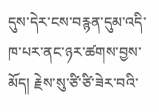དུས་དེར་ངས་བརྙན་དུམ་འདི་ཁ་པཪ་ནང་ཉར་ཚགས་བྱས་མོད། རྗེས་སུ་ཙི་ཙི་ཟེར་བའི་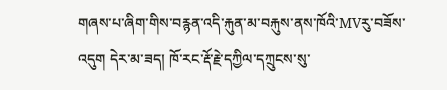གཞས་པ་ཞིག་གིས་བརྙན་འདི་རྐུན་མ་བརྐུས་ནས་ཁོའི་MVརུ་བཟོས་འདུག དེར་མ་ཟད། ཁོ་རང་རྡོ་རྗེ་དཀྱིལ་དཀྲུངས་སུ་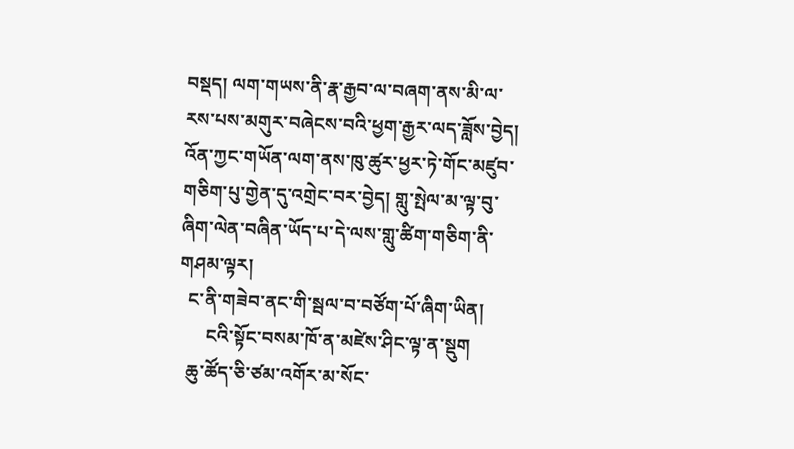བསྡད། ལག་གཡས་ནི་རྣ་རྒྱབ་ལ་བཞག་ནས་མི་ལ་རས་པས་མགུར་བཞེངས་བའི་ཕྱག་རྒྱར་ལད་ཟློས་བྱེད། འོན་ཀྱང་གཡོན་ལག་ནས་ཁུ་ཚུར་ཕྱར་ཏེ་གོང་མཛུབ་གཅིག་པུ་གྱེན་དུ་འགྲེང་བར་བྱེད། གླུ་སྤེལ་མ་ལྟ་བུ་ཞིག་ལེན་བཞིན་ཡོད་པ་དེ་ལས་གླུ་ཚིག་གཅིག་ནི་གཤམ་ལྟར།
  ང་ནི་གཟེབ་ནང་གི་སྦལ་བ་བཙོག་པོ་ཞིག་ཡིན།
      ངའི་སྟོང་བསམ་ཁོ་ན་མཛེས་ཤིང་ལྟ་ན་སྡུག
  ཆུ་ཚོད་ཅི་ཙམ་འགོར་མ་སོང་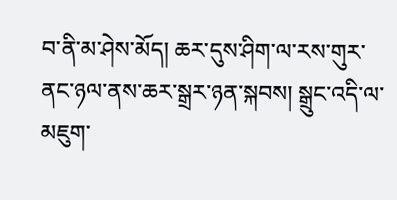བ་ནི་མ་ཤེས་མོད། ཆར་དུས་ཤིག་ལ་རས་གུར་ནང་ཉལ་ནས་ཆར་སྒྲར་ཉན་སྐབས། སྒྲུང་འདི་ལ་མཇུག་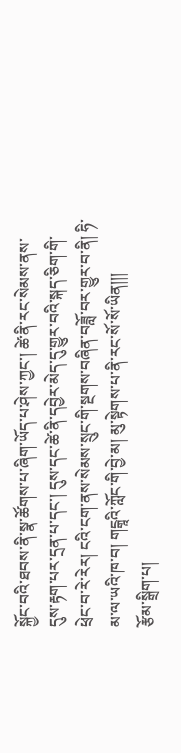སྐྱོང་བའི་ཐབས་ནི་སྣ་ཚོགས་པ་ཞིག་ཡོད་པ་ཤེས་ཀྱང་། ཚེ་ནི་རང་སེམས་ནས་དུས་རྟག་པར་དྲན་པ་དང་། དུས་དང་ཚེ་ནི་དབྱེར་མེད་དུ་གྱུར་བའི་སྐད་ཅིག་གི་ཕྲེང་བ་རེ་རེར། ངའི་ངག་ནས་སེམས་སྲུང་གི་སྔགས་བཞིན་བཟློ་བར་གྱུར་བ་ནི། ཧི་མ་ལ་ཡའི་ཁ་བ། གངྒཱའི་ཀློང་གི་བྱེ་མ། མུ་སྟེགས་པ་ནི་རང་སོ་སོ་ཡིན།།།
རྩོམ་སྒྲིག་པ།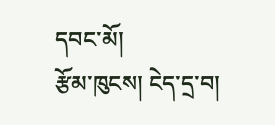དབང་མོ།
རྩོམ་ཁུངས། ངེད་དྲ་བ།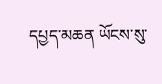དཔྱད་མཆན ཡོངས་སུ་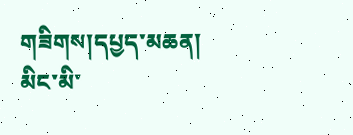གཟིགས།དཔྱད་མཆན།
མིང་མི་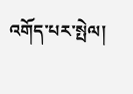འགོད་པར་སྤེལ།